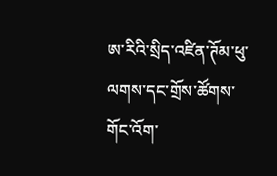ཨ་རིའི་སྲིད་འཛིན་ཊོམ་ཕུ་ལགས་དང་གྲོས་ཚོགས་གོང་འོག་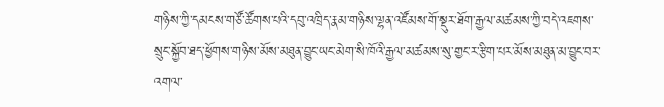གཉིས་ཀྱི་དམངས་གཙོ་ཚོགས་པའི་དབུ་འཁྲིད་རྣམ་གཉིས་ལྷན་འཛོམས་གོ་སྡུར་ཐོག་རྒྱལ་མཚམས་ཀྱི་བདེ་འཇགས་སྲུང་སྐྱོབ་ཐད་ཕྱོགས་གཉིས་མོས་མཐུན་བྱུང་ཡང་མེག་སི་ཁོའི་རྒྱལ་མཚམས་སུ་གྱང་ར་རྩིག་པར་མོས་མཐུན་མ་བྱུང་བར་འགལ་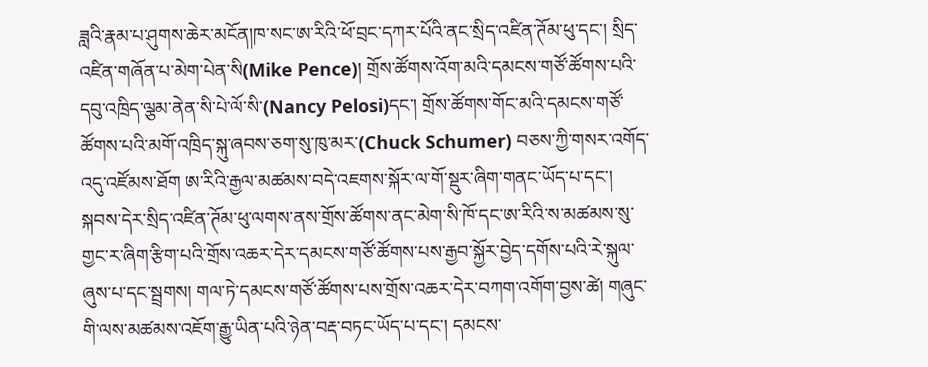ཟླའི་རྣམ་པ་ཤུགས་ཆེར་མངོན།ཁ་སང་ཨ་རིའི་ཕོ་བྲང་དཀར་པོའི་ནང་སྲིད་འཛིན་ཊོམ་ཕུ་དང་། སྲིད་འཛིན་གཞོན་པ་མེག་པེན་སི(Mike Pence)། གྲོས་ཚོགས་འོག་མའི་དམངས་གཙོ་ཚོགས་པའི་དབུ་འཁྲིད་ལྕམ་ནེན་སི་པེ་ལོ་སི་(Nancy Pelosi)དང་། གྲོས་ཚོགས་གོང་མའི་དམངས་གཙོ་ཚོགས་པའི་མགོ་འཁྲིད་སྐུ་ཞབས་ཅག་སུ་ཁུ་མར་(Chuck Schumer) བཅས་ཀྱི་གསར་འགོད་འདུ་འཛོམས་ཐོག ཨ་རིའི་རྒྱལ་མཚམས་བདེ་འཇགས་སྐོར་ལ་གོ་སྡུར་ཞིག་གནང་ཡོད་པ་དང་། སྐབས་དེར་སྲིད་འཛིན་ཊོམ་ཕུ་ལགས་ནས་གྲོས་ཚོགས་ནང་མེག་སི་ཁོ་དང་ཨ་རིའི་ས་མཚམས་སུ་གྱང་ར་ཞིག་རྩིག་པའི་གྲོས་འཆར་དེར་དམངས་གཙོ་ཚོགས་པས་རྒྱབ་སྐྱོར་བྱེད་དགོས་པའི་རེ་སྐུལ་ཞུས་པ་དང་སྦྲགས། གལ་ཏེ་དམངས་གཙོ་ཚོགས་པས་གྲོས་འཆར་དེར་བཀག་འགོག་བྱས་ཚེ། གཞུང་གི་ལས་མཚམས་འཇོག་རྒྱུ་ཡིན་པའི་ཉེན་བརྡ་བཏང་ཡོད་པ་དང་། དམངས་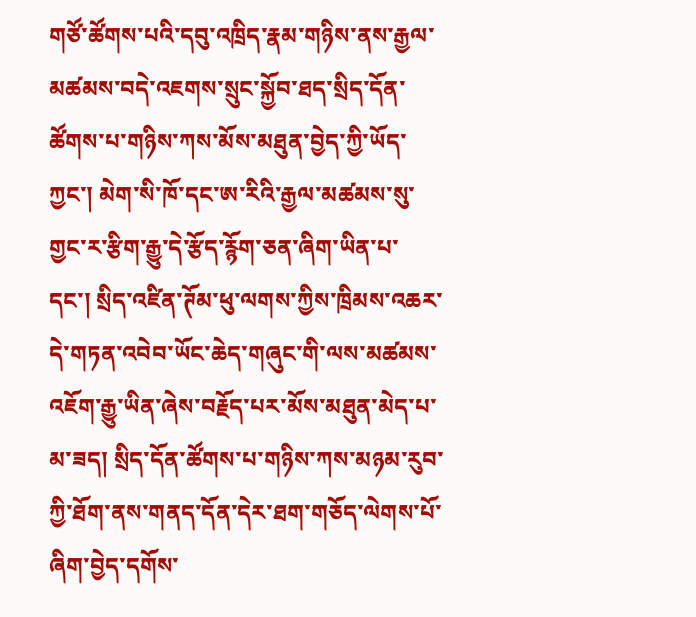གཙོ་ཚོགས་པའི་དབུ་འཁྲིད་རྣམ་གཉིས་ནས་རྒྱལ་མཚམས་བདེ་འཇགས་སྲུང་སྐྱོབ་ཐད་སྲིད་དོན་ཚོགས་པ་གཉིས་ཀས་མོས་མཐུན་བྱེད་ཀྱི་ཡོད་ཀྱང་། མེག་སི་ཁོ་དང་ཨ་རིའི་རྒྱལ་མཚམས་སུ་གྱང་ར་རྩིག་རྒྱུ་དེ་རྩོད་རྙོག་ཅན་ཞིག་ཡིན་པ་དང་། སྲིད་འཛིན་ཊོམ་ཕུ་ལགས་ཀྱིས་ཁྲིམས་འཆར་དེ་གཏན་འབེབ་ཡོང་ཆེད་གཞུང་གི་ལས་མཚམས་འཇོག་རྒྱུ་ཡིན་ཞེས་བརྗོད་པར་མོས་མཐུན་མེད་པ་མ་ཟད། སྲིད་དོན་ཚོགས་པ་གཉིས་ཀས་མཉམ་རུབ་ཀྱི་ཐོག་ནས་གནད་དོན་དེར་ཐག་གཅོད་ལེགས་པོ་ཞིག་བྱེད་དགོས་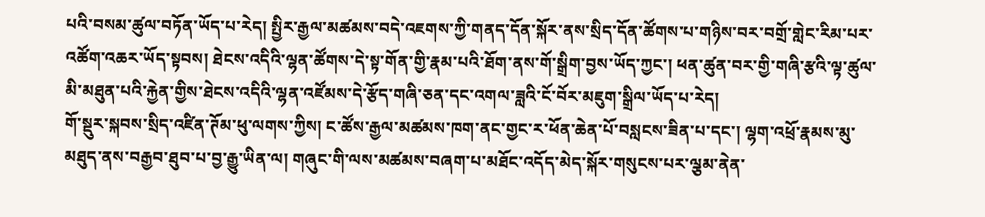པའི་བསམ་ཚུལ་བཏོན་ཡོད་པ་རེད། སྤྱིར་རྒྱལ་མཚམས་བདེ་འཇགས་ཀྱི་གནད་དོན་སྐོར་ནས་སྲིད་དོན་ཚོགས་པ་གཉིས་བར་བགྲོ་གླེང་རིམ་པར་འཚོག་འཆར་ཡོད་སྟབས། ཐེངས་འདིའི་ལྷན་ཚོགས་དེ་སྟ་གོན་གྱི་རྣམ་པའི་ཐོག་ནས་གོ་སྒྲིག་བྱས་ཡོད་ཀྱང་། ཕན་ཚུན་བར་གྱི་གཞི་རྩའི་ལྟ་ཚུལ་མི་མཐུན་པའི་རྐྱེན་གྱིས་ཐེངས་འདིའི་ལྷན་འཛོམས་དེ་རྩོད་གཞི་ཅན་དང་འགལ་ཟླའི་ངོ་བོར་མཇུག་སྒྲིལ་ཡོད་པ་རེད།
གོ་སྡུར་སྐབས་སྲིད་འཛིན་ཊོམ་ཕུ་ལགས་ཀྱིས། ང་ཚོས་རྒྱལ་མཚམས་ཁག་ནང་གྱང་ར་ཕོན་ཆེན་པོ་བསླངས་ཟིན་པ་དང་། ལྷག་འཕྲོ་རྣམས་མུ་མཐུད་ནས་བརྒྱབ་ཐུབ་པ་བྱ་རྒྱུ་ཡིན་ལ། གཞུང་གི་ལས་མཚམས་བཞག་པ་མཐོང་འདོད་མེད་སྐོར་གསུངས་པར་ལྕམ་ནེན་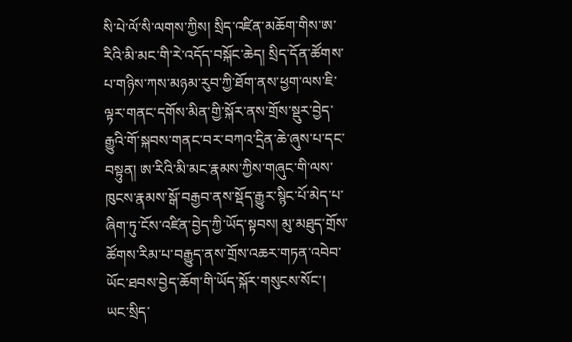སི་པེ་ལོ་སི་ལགས་ཀྱིས། སྲིད་འཛིན་མཆོག་གིས་ཨ་རིའི་མི་མང་གི་རེ་འདོད་བསྐོང་ཆེད། སྲིད་དོན་ཚོགས་པ་གཉིས་ཀས་མཉམ་རུབ་ཀྱི་ཐོག་ནས་ཕྱག་ལས་ཇི་ལྟར་གནང་དགོས་མིན་གྱི་སྐོར་ནས་གྲོས་སྡུར་བྱེད་རྒྱུའི་གོ་སྐབས་གནང་བར་བཀའ་དྲིན་ཆེ་ཞུས་པ་དང་བསྟུན། ཨ་རིའི་མི་མང་རྣམས་ཀྱིས་གཞུང་གི་ལས་ཁུངས་རྣམས་སྒོ་བརྒྱབ་ནས་སྡོད་རྒྱུར་སྙིང་པོ་མེད་པ་ཞིག་ཏུ་ངོས་འཛིན་བྱེད་ཀྱི་ཡོད་སྟབས། མུ་མཐུད་གྲོས་ཚོགས་རིམ་པ་བརྒྱུད་ནས་གྲོས་འཆར་གཏན་འབེབ་ཡོང་ཐབས་བྱེད་ཆོག་གི་ཡོད་སྐོར་གསུངས་སོང་།
ཡང་སྲིད་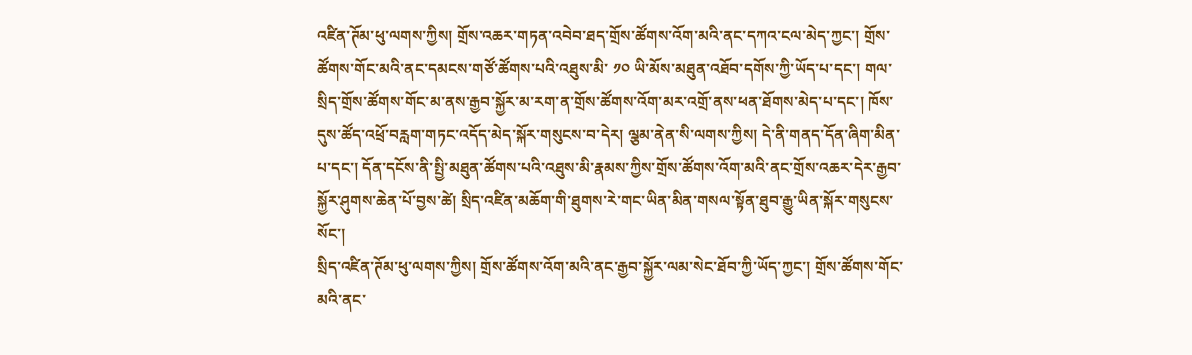འཛིན་ཊོམ་ཕུ་ལགས་ཀྱིས། གྲོས་འཆར་གཏན་འབེབ་ཐད་གྲོས་ཚོགས་འོག་མའི་ནང་དཀའ་ངལ་མེད་ཀྱང་། གྲོས་ཚོགས་གོང་མའི་ནང་དམངས་གཙོ་ཚོགས་པའི་འཐུས་མི་ ༡༠ ཡི་མོས་མཐུན་འཐོབ་དགོས་ཀྱི་ཡོད་པ་དང་། གལ་སྲིད་གྲོས་ཚོགས་གོང་མ་ནས་རྒྱབ་སྐྱོར་མ་རག་ན་གྲོས་ཚོགས་འོག་མར་འགྲོ་ནས་ཕན་ཐོགས་མེད་པ་དང་། ཁོས་དུས་ཚོད་འཕྲོ་བརླག་གཏང་འདོད་མེད་སྐོར་གསུངས་བ་དེར། ལྕམ་ནེན་སི་ལགས་ཀྱིས། དེ་ནི་གནད་དོན་ཞིག་མིན་པ་དང་། དོན་དངོས་ནི་སྤྱི་མཐུན་ཚོགས་པའི་འཐུས་མི་རྣམས་ཀྱིས་གྲོས་ཚོགས་འོག་མའི་ནང་གྲོས་འཆར་དེར་རྒྱབ་སྐྱོར་ཤུགས་ཆེན་པོ་བྱས་ཚེ། སྲིད་འཛིན་མཆོག་གི་ཐུགས་རེ་གང་ཡིན་མིན་གསལ་སྟོན་ཐུབ་རྒྱུ་ཡིན་སྐོར་གསུངས་སོང་།
སྲིད་འཛིན་ཊོམ་ཕུ་ལགས་ཀྱིས། གྲོས་ཚོགས་འོག་མའི་ནང་རྒྱབ་སྐྱོར་ལམ་སེང་ཐོབ་ཀྱི་ཡོད་ཀྱང་། གྲོས་ཚོགས་གོང་མའི་ནང་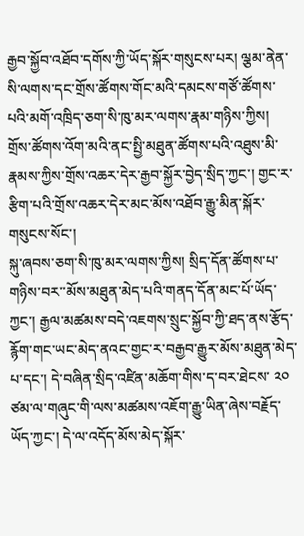རྒྱབ་སྐྱོབ་འཐོབ་དགོས་ཀྱི་ཡོད་སྐོར་གསུངས་པར། ལྕམ་ནེན་སི་ལགས་དང་གྲོས་ཚོགས་གོང་མའི་དམངས་གཙོ་ཚོགས་པའི་མགོ་འཁྲིད་ཅག་སི་ཁུ་མར་ལགས་རྣམ་གཉིས་ཀྱིས། གྲོས་ཚོགས་འོག་མའི་ནང་སྤྱི་མཐུན་ཚོགས་པའི་འཐུས་མི་རྣམས་ཀྱིས་གྲོས་འཆར་དེར་རྒྱབ་སྐྱོར་བྱེད་སྲིད་ཀྱང་། གྱང་ར་རྩིག་པའི་གྲོས་འཆར་དེར་མང་མོས་འཐོབ་རྒྱུ་མིན་སྐོར་གསུངས་སོང་།
སྐུ་ཞབས་ཅག་སི་ཁུ་མར་ལགས་ཀྱིས། སྲིད་དོན་ཚོགས་པ་གཉིས་བར་་མོས་མཐུན་མེད་པའི་གནད་དོན་མང་པོ་ཡོད་ཀྱང་། རྒྱལ་མཚམས་བདེ་འཇགས་སྲུང་སྐྱོབ་ཀྱི་ཐད་ནས་རྩོད་རྙོག་གང་ཡང་མེད་ནའང་གྱང་ར་བརྒྱབ་རྒྱུར་མོས་མཐུན་མེད་པ་དང་། དེ་བཞིན་སྲིད་འཛིན་མཆོག་གིས་ད་བར་ཐེངས་ ༢༠ ཙམ་ལ་གཞུང་གི་ལས་མཚམས་འཇོག་རྒྱུ་ཡིན་ཞེས་བརྗོད་ཡོད་ཀྱང་། དེ་ལ་འདོད་མོས་མེད་སྐོར་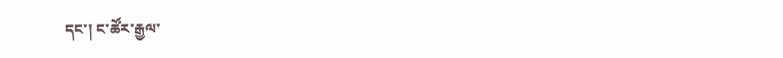དང་། ང་ཚོར་རྒྱལ་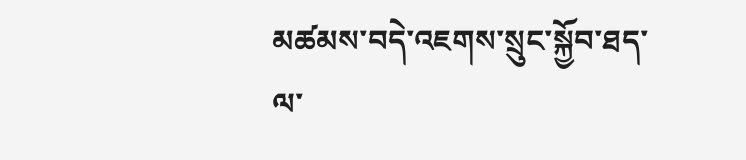མཚམས་བདེ་འཇགས་སྲུང་སྐྱོབ་ཐད་ལ་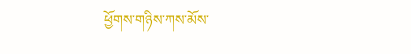ཕྱོགས་གཉིས་ཀས་མོས་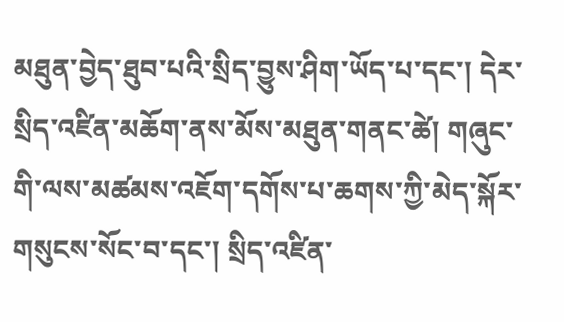མཐུན་བྱེད་ཐུབ་པའི་སྲིད་བྱུས་ཤིག་ཡོད་པ་དང་། དེར་སྲིད་འཛིན་མཆོག་ནས་མོས་མཐུན་གནང་ཚེ། གཞུང་གི་ལས་མཚམས་འཇོག་དགོས་པ་ཆགས་ཀྱི་མེད་སྐོར་གསུངས་སོང་བ་དང་། སྲིད་འཛིན་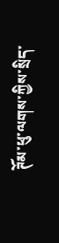ཊོམ་ཕུ་ལགས་ཀྱིས་སྲིད་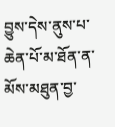བྱུས་དེས་ནུས་པ་ཆེན་པོ་མ་ཐོན་ན་མོས་མཐུན་བྱ་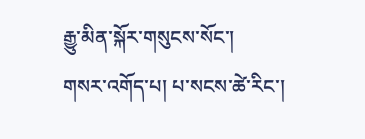རྒྱུ་མིན་སྐོར་གསུངས་སོང་།
གསར་འགོད་པ། པ་སངས་ཚེ་རིང་།